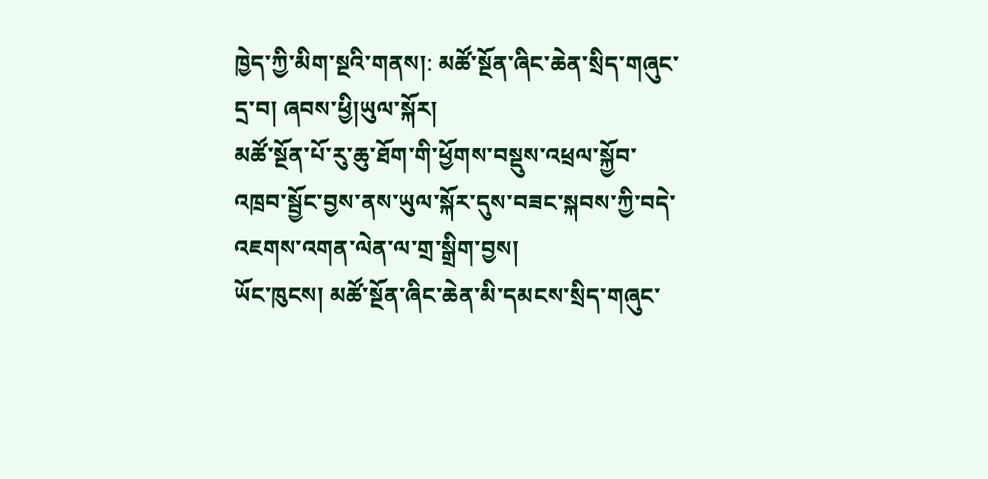ཁྱེད་ཀྱི་མིག་སྔའི་གནས།: མཚོ་སྔོན་ཞིང་ཆེན་སྲིད་གཞུང་དྲ་བ། ཞབས་ཕྱི།ཡུལ་སྐོར།
མཚོ་སྔོན་པོ་རུ་ཆུ་ཐོག་གི་ཕྱོགས་བསྡུས་འཕྲལ་སྐྱོབ་འཁྲབ་སྦྱོང་བྱས་ནས་ཡུལ་སྐོར་དུས་བཟང་སྐབས་ཀྱི་བདེ་འཇགས་འགན་ལེན་ལ་གྲ་སྒྲིག་བྱས།
ཡོང་ཁུངས། མཚོ་སྔོན་ཞིང་ཆེན་མི་དམངས་སྲིད་གཞུང་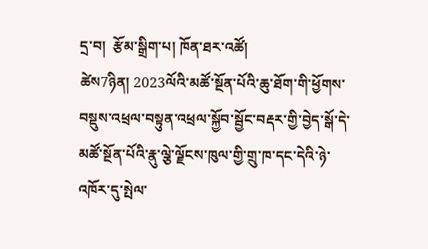དྲ་བ།  རྩོམ་སྒྲིག་པ། ཁོན་ཐར་འཚོ།
ཚེས7ཉིན། 2023ལོའི་མཚོ་སྔོན་པོའི་ཆུ་ཐོག་གི་ཕྱོགས་བསྡུས་འཕྲལ་བསྟུན་འཕྲལ་སྐྱོབ་སྦྱོང་བརྡར་གྱི་བྱེད་སྒོ་དེ་མཚོ་སྔོན་པོའི་རྣུ་ལྕེ་ལྗོངས་ཁུལ་གྱི་གྲུ་ཁ་དང་དེའི་ཉེ་འཁོར་དུ་སྤེལ་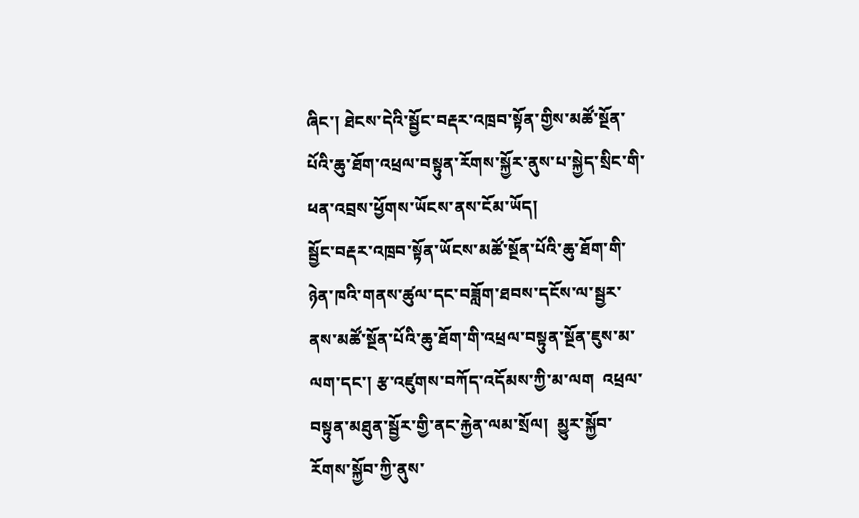ཞིང་། ཐེངས་དེའི་སྦྱོང་བརྡར་འཁྲབ་སྟོན་གྱིས་མཚོ་སྔོན་པོའི་ཆུ་ཐོག་འཕྲལ་བསྟུན་རོགས་སྐྱོར་ནུས་པ་སྐྱེད་སྲིང་གི་ཕན་འབྲས་ཕྱོགས་ཡོངས་ནས་ངོམ་ཡོད།
སྦྱོང་བརྡར་འཁྲབ་སྟོན་ཡོངས་མཚོ་སྔོན་པོའི་ཆུ་ཐོག་གི་ཉེན་ཁའི་གནས་ཚུལ་དང་བཟློག་ཐབས་དངོས་ལ་སྦྱར་ནས་མཚོ་སྔོན་པོའི་ཆུ་ཐོག་གི་འཕྲལ་བསྟུན་སྔོན་ཇུས་མ་ལག་དང་། རྩ་འཛུགས་བཀོད་འདོམས་ཀྱི་མ་ལག  འཕྲལ་བསྟུན་མཐུན་སྦྱོར་གྱི་ནང་རྐྱེན་ལམ་སྲོལ།  མྱུར་སྐྱོབ་རོགས་སྐྱོབ་ཀྱི་ནུས་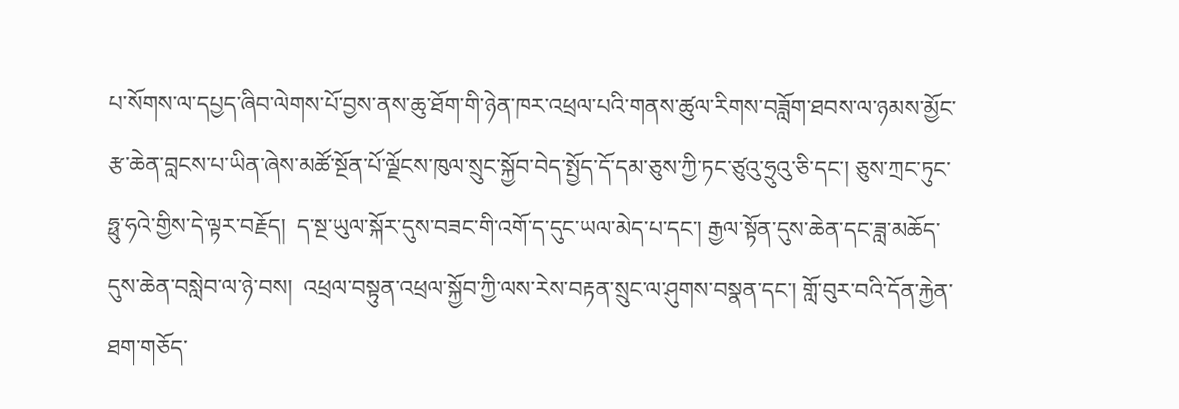པ་སོགས་ལ་དཔྱད་ཞིབ་ལེགས་པོ་བྱས་ནས་ཆུ་ཐོག་གི་ཉེན་ཁར་འཕྲལ་པའི་གནས་ཚུལ་རིགས་བཟློག་ཐབས་ལ་ཉམས་མྱོང་རྩ་ཆེན་བླངས་པ་ཡིན་ཞེས་མཚོ་སྔོན་པོ་ལྗོངས་ཁུལ་སྲུང་སྐྱོབ་བེད་སྤྱོད་དོ་དམ་ཅུས་ཀྱི་ཏང་ཙུའུ་ཧྲུའུ་ཅི་དང་། ཅུས་ཀྲང་ཏུང་ཧྥུ་ཧའེ་གྱིས་དེ་ལྟར་བརྗོད།  ད་སྔ་ཡུལ་སྐོར་དུས་བཟང་གི་འགོ་ད་དུང་ཡལ་མེད་པ་དང་། རྒྱལ་སྟོན་དུས་ཆེན་དང་ཟླ་མཆོད་དུས་ཆེན་བསླེབ་ལ་ཉེ་བས།  འཕྲལ་བསྟུན་འཕྲལ་སྐྱོབ་ཀྱི་ལས་རེས་བརྟན་སྲུང་ལ་ཤུགས་བསྣན་དང་། གློ་བུར་བའི་དོན་རྐྱེན་ཐག་གཅོད་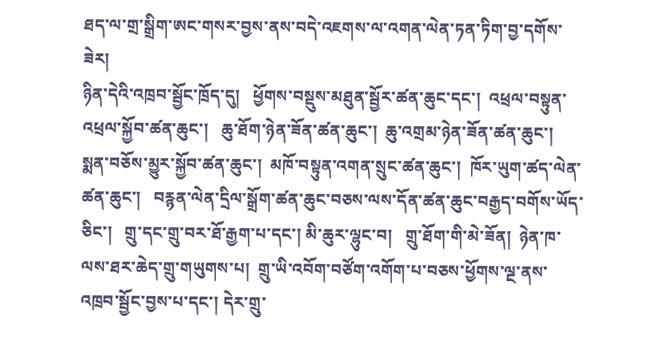ཐད་ལ་གྲ་སྒྲིག་ཨང་གསར་བྱས་ནས་བདེ་འཇགས་ལ་འགན་ལེན་ཏན་ཏིག་བྱ་དགོས་ཟེར།
ཉིན་དེའི་འཁྲབ་སྦྱོང་ཁྲོད་དུ།   ཕྱོགས་བསྡུས་མཐུན་སྦྱོར་ཚན་ཆུང་དང་།  འཕྲལ་བསྟུན་འཕྲལ་སྐྱོབ་ཚན་ཆུང་།   ཆུ་ཐོག་ཉེན་ཟོན་ཚན་ཆུང་།  ཆུ་འགྲམ་ཉེན་ཟོན་ཚན་ཆུང་།   སྨན་བཅོས་མྱུར་སྐྱོབ་ཚན་ཆུང་།  མཁོ་བསྟུན་འགན་སྲུང་ཚན་ཆུང་།  ཁོར་ཡུག་ཚད་ལེན་ཚན་ཆུང་།   བརྙན་ལེན་དྲིལ་སྒྲོག་ཚན་ཆུང་བཅས་ལས་དོན་ཚན་ཆུང་བརྒྱད་བགོས་ཡོད་ཅིང་།   གྲུ་དང་གྲུ་བར་ཐོ་རྒྱག་པ་དང་། མི་ཆུར་ལྷུང་བ།   གྲུ་ཐོག་གི་མེ་ཟོན།  ཉེན་ཁ་ལས་ཐར་ཆེད་གྲུ་གཡུགས་པ།  གྲུ་ཡི་འབོག་བཙོག་འགོག་པ་བཅས་ཕྱོགས་ལྔ་ནས་འཁྲབ་སྦྱོང་བྱས་པ་དང་། དེར་གྲུ་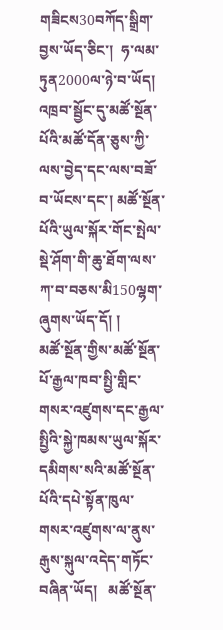གཟིངས30བཀོད་སྒྲིག་བྱས་ཡོད་ཅིང་།  ཧ་ལམ་ཏུན2000ལ་ཉེ་བ་ཡོད།  འཁྲབ་སྦྱོང་དུ་མཚོ་སྔོན་པོའི་མཚོ་དོན་ཅུས་ཀྱི་ལས་བྱེད་དང་ལས་བཟོ་བ་ཡོངས་དང་། མཚོ་སྔོན་པོའི་ཡུལ་སྐོར་གོང་སྤེལ་སྡེ་ཤོག་གི་ཆུ་ཐོག་ལས་ཀ་བ་བཅས་མི150ལྷག་ཞུགས་ཡོད་དོ། །
མཚོ་སྔོན་གྱིས་མཚོ་སྔོན་པོ་རྒྱལ་ཁབ་སྤྱི་གླིང་གསར་འཛུགས་དང་རྒྱལ་སྤྱིའི་སྐྱེ་ཁམས་ཡུལ་སྐོར་དམིགས་སའི་མཚོ་སྔོན་པོའི་དཔེ་སྟོན་ཁུལ་གསར་འཛུགས་ལ་ནུས་རྒུས་སྐུལ་འདེད་གཏོང་བཞིན་ཡོད།   མཚོ་སྔོན་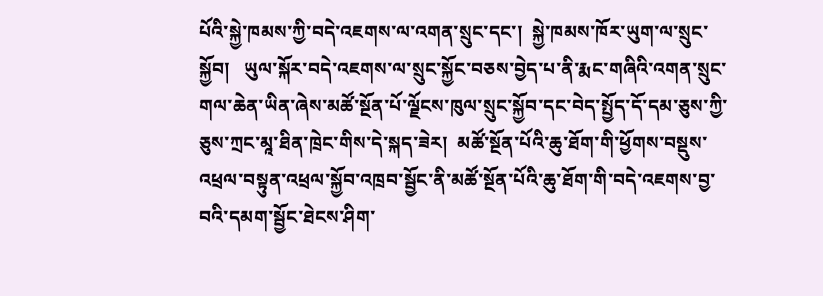པོའི་སྐྱེ་ཁམས་ཀྱི་བདེ་འཇགས་ལ་འགན་སྲུང་དང་།  སྐྱེ་ཁམས་ཁོར་ཡུག་ལ་སྲུང་སྐྱོབ།   ཡུལ་སྐོར་བདེ་འཇགས་ལ་སྲུང་སྐྱོང་བཅས་བྱེད་པ་ནི་རྨང་གཞིའི་འགན་སྲུང་གལ་ཆེན་ཡིན་ཞེས་མཚོ་སྔོན་པོ་ལྗོངས་ཁུལ་སྲུང་སྐྱོབ་དང་བེད་སྤྱོད་དོ་དམ་ཅུས་ཀྱི་ཅུས་ཀྲང་མཱ་ཐིན་ཁྲེང་གིས་དེ་སྐད་ཟེར།  མཚོ་སྔོན་པོའི་ཆུ་ཐོག་གི་ཕྱོགས་བསྡུས་འཕྲལ་བསྟུན་འཕྲལ་སྐྱོབ་འཁྲབ་སྦྱོང་ནི་མཚོ་སྔོན་པོའི་ཆུ་ཐོག་གི་བདེ་འཇགས་བྱ་བའི་དམག་སྦྱོང་ཐེངས་ཤིག་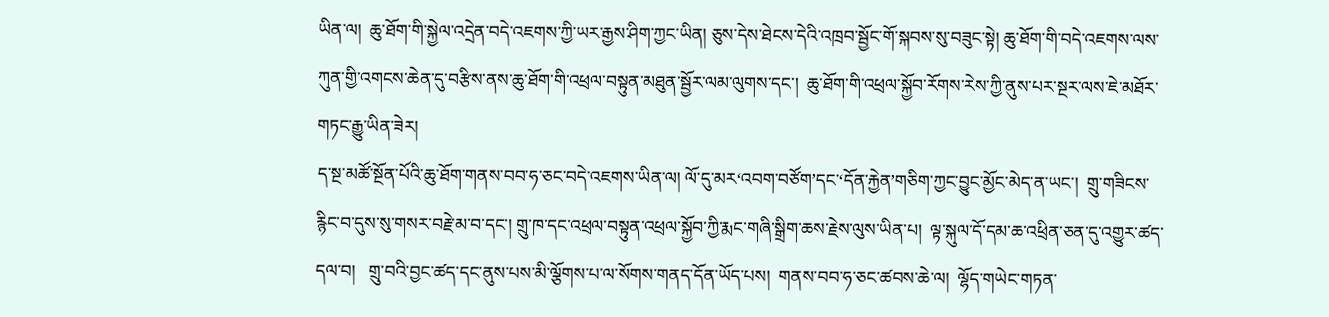ཡིན་ལ།  ཆུ་ཐོག་གི་སྐྱེལ་འདྲེན་བདེ་འཇགས་ཀྱི་ཡར་རྒྱས་ཤིག་ཀྱང་ཡིན། ཅུས་དེས་ཐེངས་དེའི་འཁྲབ་སྦྱོང་གོ་སྐབས་སུ་བཟུང་སྟེ། ཆུ་ཐོག་གི་བདེ་འཇགས་ལས་ཀུན་གྱི་འགངས་ཆེན་དུ་བརྩིས་ནས་ཆུ་ཐོག་གི་འཕྲལ་བསྟུན་མཐུན་སྦྱོར་ལམ་ལུགས་དང་།  ཆུ་ཐོག་གི་འཕྲལ་སྐྱོབ་རོགས་རེས་ཀྱི་ནུས་པར་སྔར་ལས་ཇེ་མཐོར་གཏང་རྒྱུ་ཡིན་ཟེར།
ད་སྔ་མཚོ་སྔོན་པོའི་ཆུ་ཐོག་གནས་བབ་ཧ་ཅང་བདེ་འཇགས་ཡིན་ལ། ལོ་དུ་མར‘འབག་བཙོག’དང་‘དོན་རྐྱེན’གཅིག་ཀྱང་བྱུང་མྱོང་མེད་ན་ཡང་།  གྲུ་གཟིངས་རྙིང་བ་དུས་སུ་གསར་བརྗེ་མ་བ་དང་། གྲུ་ཁ་དང་འཕྲལ་བསྟུན་འཕྲལ་སྐྱོབ་ཀྱི་རྨང་གཞི་སྒྲིག་ཆས་རྗེས་ལུས་ཡིན་པ།  ལྟ་སྐུལ་དོ་དམ་ཆ་འཕྲིན་ཅན་དུ་འགྱུར་ཚད་དལ་བ།   གྲུ་བའི་བྱང་ཚད་དང་ནུས་པས་མི་ལྕོགས་པ་ལ་སོགས་གནད་དོན་ཡོད་པས།  གནས་བབ་ཧ་ཅང་ཚབས་ཆེ་ལ།  ལྷོད་གཡེང་གཏན་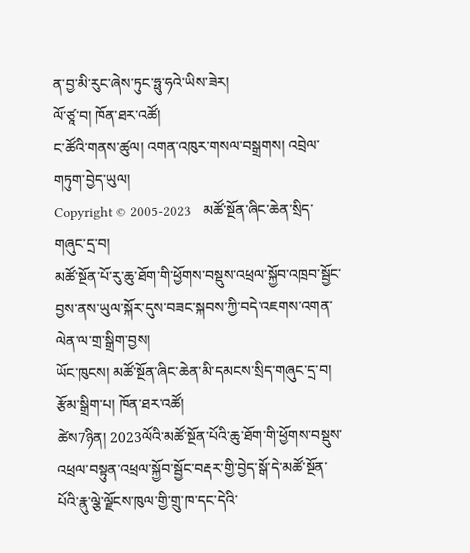ན་བྱ་མི་རུང་ཞེས་ཏུང་ཧྥུ་ཧའེ་ཡིས་ཟེར།
ལོ་ཙཱ་བ། ཁོན་ཐར་འཚོ།
ང་ཚོའི་གནས་ཚུལ། འགན་འཁུར་གསལ་བསྒྲགས། འབྲེལ་གཏུག་བྱེད་ཡུལ།
Copyright © 2005-2023   མཚོ་སྔོན་ཞིང་ཆེན་སྲིད་གཞུང་དྲ་བ།
མཚོ་སྔོན་པོ་རུ་ཆུ་ཐོག་གི་ཕྱོགས་བསྡུས་འཕྲལ་སྐྱོབ་འཁྲབ་སྦྱོང་བྱས་ནས་ཡུལ་སྐོར་དུས་བཟང་སྐབས་ཀྱི་བདེ་འཇགས་འགན་ལེན་ལ་གྲ་སྒྲིག་བྱས།
ཡོང་ཁུངས། མཚོ་སྔོན་ཞིང་ཆེན་མི་དམངས་སྲིད་གཞུང་དྲ་བ།
རྩོམ་སྒྲིག་པ། ཁོན་ཐར་འཚོ།
ཚེས7ཉིན། 2023ལོའི་མཚོ་སྔོན་པོའི་ཆུ་ཐོག་གི་ཕྱོགས་བསྡུས་འཕྲལ་བསྟུན་འཕྲལ་སྐྱོབ་སྦྱོང་བརྡར་གྱི་བྱེད་སྒོ་དེ་མཚོ་སྔོན་པོའི་རྣུ་ལྕེ་ལྗོངས་ཁུལ་གྱི་གྲུ་ཁ་དང་དེའི་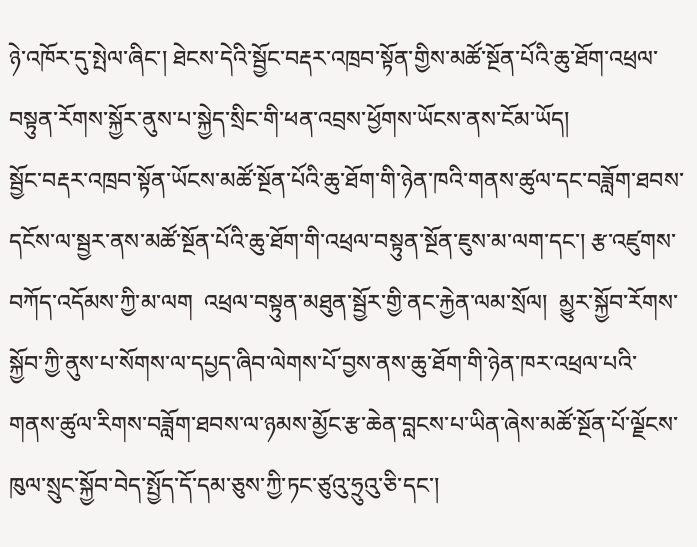ཉེ་འཁོར་དུ་སྤེལ་ཞིང་། ཐེངས་དེའི་སྦྱོང་བརྡར་འཁྲབ་སྟོན་གྱིས་མཚོ་སྔོན་པོའི་ཆུ་ཐོག་འཕྲལ་བསྟུན་རོགས་སྐྱོར་ནུས་པ་སྐྱེད་སྲིང་གི་ཕན་འབྲས་ཕྱོགས་ཡོངས་ནས་ངོམ་ཡོད།
སྦྱོང་བརྡར་འཁྲབ་སྟོན་ཡོངས་མཚོ་སྔོན་པོའི་ཆུ་ཐོག་གི་ཉེན་ཁའི་གནས་ཚུལ་དང་བཟློག་ཐབས་དངོས་ལ་སྦྱར་ནས་མཚོ་སྔོན་པོའི་ཆུ་ཐོག་གི་འཕྲལ་བསྟུན་སྔོན་ཇུས་མ་ལག་དང་། རྩ་འཛུགས་བཀོད་འདོམས་ཀྱི་མ་ལག  འཕྲལ་བསྟུན་མཐུན་སྦྱོར་གྱི་ནང་རྐྱེན་ལམ་སྲོལ།  མྱུར་སྐྱོབ་རོགས་སྐྱོབ་ཀྱི་ནུས་པ་སོགས་ལ་དཔྱད་ཞིབ་ལེགས་པོ་བྱས་ནས་ཆུ་ཐོག་གི་ཉེན་ཁར་འཕྲལ་པའི་གནས་ཚུལ་རིགས་བཟློག་ཐབས་ལ་ཉམས་མྱོང་རྩ་ཆེན་བླངས་པ་ཡིན་ཞེས་མཚོ་སྔོན་པོ་ལྗོངས་ཁུལ་སྲུང་སྐྱོབ་བེད་སྤྱོད་དོ་དམ་ཅུས་ཀྱི་ཏང་ཙུའུ་ཧྲུའུ་ཅི་དང་།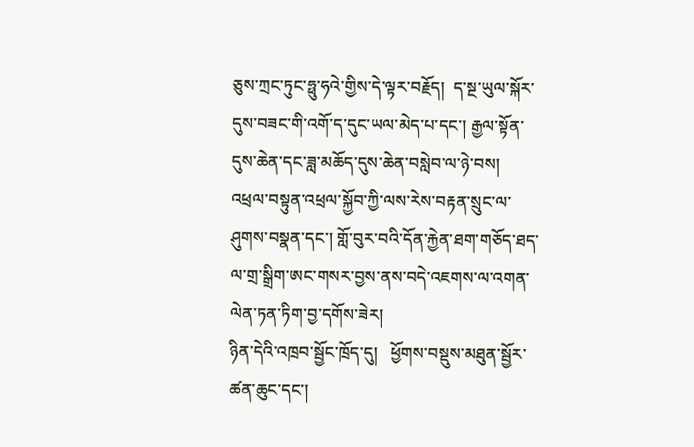ཅུས་ཀྲང་ཏུང་ཧྥུ་ཧའེ་གྱིས་དེ་ལྟར་བརྗོད།  ད་སྔ་ཡུལ་སྐོར་དུས་བཟང་གི་འགོ་ད་དུང་ཡལ་མེད་པ་དང་། རྒྱལ་སྟོན་དུས་ཆེན་དང་ཟླ་མཆོད་དུས་ཆེན་བསླེབ་ལ་ཉེ་བས།  འཕྲལ་བསྟུན་འཕྲལ་སྐྱོབ་ཀྱི་ལས་རེས་བརྟན་སྲུང་ལ་ཤུགས་བསྣན་དང་། གློ་བུར་བའི་དོན་རྐྱེན་ཐག་གཅོད་ཐད་ལ་གྲ་སྒྲིག་ཨང་གསར་བྱས་ནས་བདེ་འཇགས་ལ་འགན་ལེན་ཏན་ཏིག་བྱ་དགོས་ཟེར།
ཉིན་དེའི་འཁྲབ་སྦྱོང་ཁྲོད་དུ།   ཕྱོགས་བསྡུས་མཐུན་སྦྱོར་ཚན་ཆུང་དང་།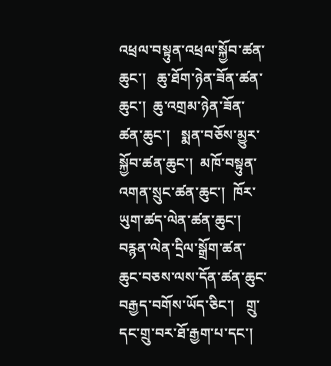འཕྲལ་བསྟུན་འཕྲལ་སྐྱོབ་ཚན་ཆུང་།   ཆུ་ཐོག་ཉེན་ཟོན་ཚན་ཆུང་།  ཆུ་འགྲམ་ཉེན་ཟོན་ཚན་ཆུང་།   སྨན་བཅོས་མྱུར་སྐྱོབ་ཚན་ཆུང་།  མཁོ་བསྟུན་འགན་སྲུང་ཚན་ཆུང་།  ཁོར་ཡུག་ཚད་ལེན་ཚན་ཆུང་།   བརྙན་ལེན་དྲིལ་སྒྲོག་ཚན་ཆུང་བཅས་ལས་དོན་ཚན་ཆུང་བརྒྱད་བགོས་ཡོད་ཅིང་།   གྲུ་དང་གྲུ་བར་ཐོ་རྒྱག་པ་དང་།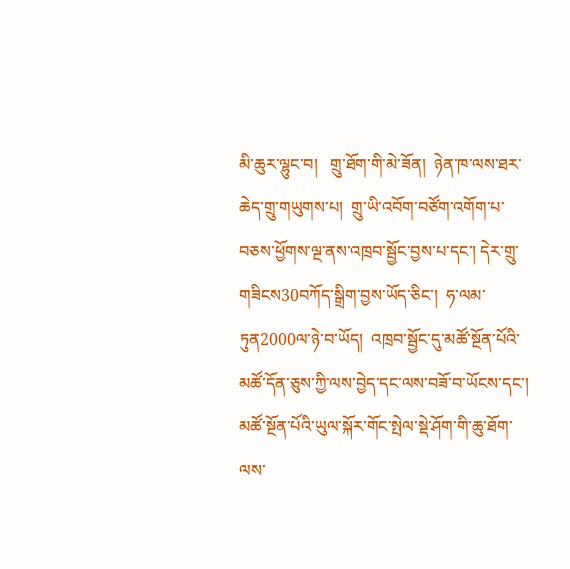མི་ཆུར་ལྷུང་བ།   གྲུ་ཐོག་གི་མེ་ཟོན།  ཉེན་ཁ་ལས་ཐར་ཆེད་གྲུ་གཡུགས་པ།  གྲུ་ཡི་འབོག་བཙོག་འགོག་པ་བཅས་ཕྱོགས་ལྔ་ནས་འཁྲབ་སྦྱོང་བྱས་པ་དང་། དེར་གྲུ་གཟིངས30བཀོད་སྒྲིག་བྱས་ཡོད་ཅིང་།  ཧ་ལམ་ཏུན2000ལ་ཉེ་བ་ཡོད།  འཁྲབ་སྦྱོང་དུ་མཚོ་སྔོན་པོའི་མཚོ་དོན་ཅུས་ཀྱི་ལས་བྱེད་དང་ལས་བཟོ་བ་ཡོངས་དང་། མཚོ་སྔོན་པོའི་ཡུལ་སྐོར་གོང་སྤེལ་སྡེ་ཤོག་གི་ཆུ་ཐོག་ལས་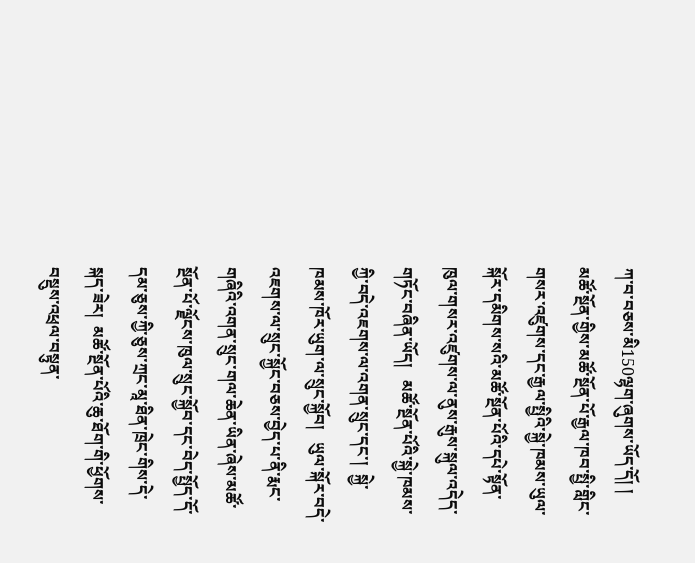ཀ་བ་བཅས་མི150ལྷག་ཞུགས་ཡོད་དོ། །
མཚོ་སྔོན་གྱིས་མཚོ་སྔོན་པོ་རྒྱལ་ཁབ་སྤྱི་གླིང་གསར་འཛུགས་དང་རྒྱལ་སྤྱིའི་སྐྱེ་ཁམས་ཡུལ་སྐོར་དམིགས་སའི་མཚོ་སྔོན་པོའི་དཔེ་སྟོན་ཁུལ་གསར་འཛུགས་ལ་ནུས་རྒུས་སྐུལ་འདེད་གཏོང་བཞིན་ཡོད།   མཚོ་སྔོན་པོའི་སྐྱེ་ཁམས་ཀྱི་བདེ་འཇགས་ལ་འགན་སྲུང་དང་།  སྐྱེ་ཁམས་ཁོར་ཡུག་ལ་སྲུང་སྐྱོབ།   ཡུལ་སྐོར་བདེ་འཇགས་ལ་སྲུང་སྐྱོང་བཅས་བྱེད་པ་ནི་རྨང་གཞིའི་འགན་སྲུང་གལ་ཆེན་ཡིན་ཞེས་མཚོ་སྔོན་པོ་ལྗོངས་ཁུལ་སྲུང་སྐྱོབ་དང་བེད་སྤྱོད་དོ་དམ་ཅུས་ཀྱི་ཅུས་ཀྲང་མཱ་ཐིན་ཁྲེང་གིས་དེ་སྐད་ཟེར།  མཚོ་སྔོན་པོའི་ཆུ་ཐོག་གི་ཕྱོགས་བསྡུས་འཕྲལ་བསྟུན་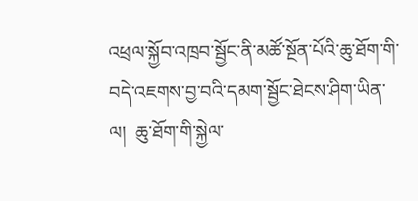འཕྲལ་སྐྱོབ་འཁྲབ་སྦྱོང་ནི་མཚོ་སྔོན་པོའི་ཆུ་ཐོག་གི་བདེ་འཇགས་བྱ་བའི་དམག་སྦྱོང་ཐེངས་ཤིག་ཡིན་ལ།  ཆུ་ཐོག་གི་སྐྱེལ་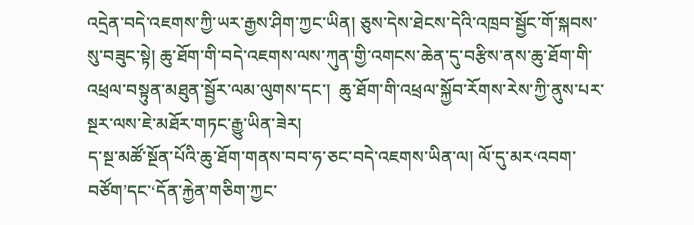འདྲེན་བདེ་འཇགས་ཀྱི་ཡར་རྒྱས་ཤིག་ཀྱང་ཡིན། ཅུས་དེས་ཐེངས་དེའི་འཁྲབ་སྦྱོང་གོ་སྐབས་སུ་བཟུང་སྟེ། ཆུ་ཐོག་གི་བདེ་འཇགས་ལས་ཀུན་གྱི་འགངས་ཆེན་དུ་བརྩིས་ནས་ཆུ་ཐོག་གི་འཕྲལ་བསྟུན་མཐུན་སྦྱོར་ལམ་ལུགས་དང་།  ཆུ་ཐོག་གི་འཕྲལ་སྐྱོབ་རོགས་རེས་ཀྱི་ནུས་པར་སྔར་ལས་ཇེ་མཐོར་གཏང་རྒྱུ་ཡིན་ཟེར།
ད་སྔ་མཚོ་སྔོན་པོའི་ཆུ་ཐོག་གནས་བབ་ཧ་ཅང་བདེ་འཇགས་ཡིན་ལ། ལོ་དུ་མར‘འབག་བཙོག’དང་‘དོན་རྐྱེན’གཅིག་ཀྱང་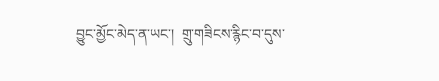བྱུང་མྱོང་མེད་ན་ཡང་།  གྲུ་གཟིངས་རྙིང་བ་དུས་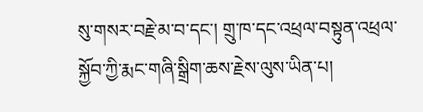སུ་གསར་བརྗེ་མ་བ་དང་། གྲུ་ཁ་དང་འཕྲལ་བསྟུན་འཕྲལ་སྐྱོབ་ཀྱི་རྨང་གཞི་སྒྲིག་ཆས་རྗེས་ལུས་ཡིན་པ།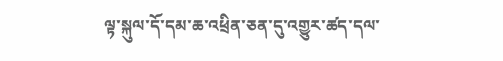ལྟ་སྐུལ་དོ་དམ་ཆ་འཕྲིན་ཅན་དུ་འགྱུར་ཚད་དལ་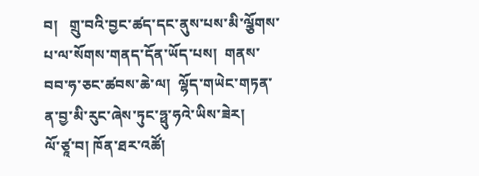བ།   གྲུ་བའི་བྱང་ཚད་དང་ནུས་པས་མི་ལྕོགས་པ་ལ་སོགས་གནད་དོན་ཡོད་པས།  གནས་བབ་ཧ་ཅང་ཚབས་ཆེ་ལ།  ལྷོད་གཡེང་གཏན་ན་བྱ་མི་རུང་ཞེས་ཏུང་ཧྥུ་ཧའེ་ཡིས་ཟེར།
ལོ་ཙཱ་བ། ཁོན་ཐར་འཚོ།